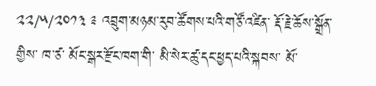༢༢/༥/༢༠༡༣ ༉ འབྲུག་མཉམ་རུབ་ཚོགས་པའི་གཙོ་འཛིན་ རྡོ་རྗེ་ཆོས་སྒྲོན་གྱིས་ ཁ་ཙ་ མོང་སྒར་རྫོང་ཁག་གི་ མི་སེར་ཚུ་དང་ཕྱད་པའི་སྐབས་ མོ་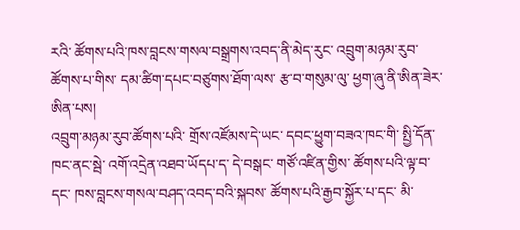རའི་ ཚོགས་པའི་ཁས་བླངས་གསལ་བསྒྲགས་འབད་ནི་མེད་རུང་ འབྲུག་མཉམ་རུབ་ཚོགས་པ་གིས་ དམ་ཚིག་དཔང་བཙུགས་ཐོག་ལས་ རྩ་བ་གསུམ་ལུ་ ཕྱག་ཞུ་ནི་ཨིན་ཟེར་ཨིན་པས།
འབྲུག་མཉམ་རུབ་ཚོགས་པའི་ གྲོས་འཛོམས་དེ་ཡང་ དབང་ཕྱུག་བཟའ་ཁང་གི་ སྤྱི་དོན་ཁང་ནང་སྦེ་ འགོ་འདྲེན་འཐབ་ཡོདཔ་ད་ དེ་བསྒང་ གཙོ་འཛིན་གྱིས་ ཚོགས་པའི་ལྟ་བ་དང་ ཁས་བླངས་གསལ་བཤད་འབད་བའི་སྐབས་ ཚོགས་པའི་རྒྱབ་སྐྱོར་པ་དང་ མི་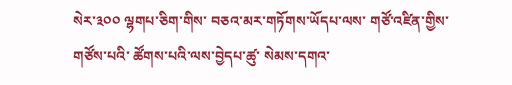སེར་༣༠༠ ལྷགཔ་ཅིག་གིས་ བཅའ་མར་གཏོགས་ཡོདཔ་ལས་ གཙོ་འཛིན་གྱིས་གཙོས་པའི་ ཚོགས་པའི་ལས་བྱེདཔ་ཚུ་ སེམས་དགའ་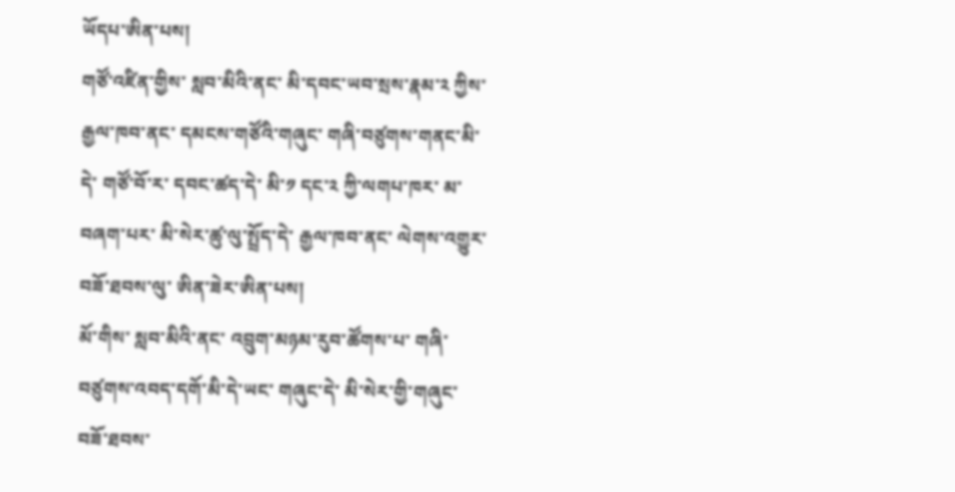ཡོདཔ་ཨིན་པས།
གཙོ་འཛིན་གྱིས་ སླབ་མིའི་ནང་ མི་དབང་ཡབ་སྲས་རྣམ་༢ ཀྱིས་ རྒྱལ་ཁབ་ནང་ དམངས་གཙོའི་གཞུང་ གཞི་བཙུགས་གནང་མི་དེ་ གཙོ་བོ་ར་ དབང་ཚད་དེ་ མི་༡ དང་༢ ཀྱི་ལགཔ་ཁར་ མ་བཞག་པར་ མི་སེར་ཚུ་ལུ་སྤྲོད་དེ་ རྒྱལ་ཁབ་ནང་ ལེགས་འགྱུར་བཟོ་ཐབས་ལུ་ ཨིན་ཟེར་ཨིན་པས།
མོ་གིས་ སླབ་མིའི་ནང་ འབྲུག་མཉམ་རུབ་ཚོགས་པ་ གཞི་བཙུགས་འབད་དགོ་མི་དེ་ཡང་ གཞུང་དེ་ མི་སེར་གྱི་གཞུང་ བཟོ་ཐབས་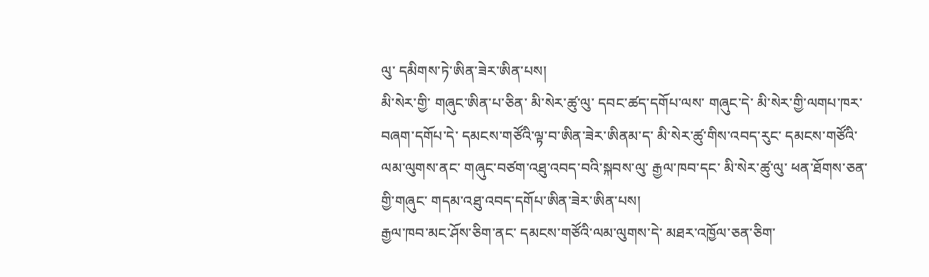ལུ་ དམིགས་ཏེ་ཨིན་ཟེར་ཨིན་པས།
མི་སེར་གྱི་ གཞུང་ཨིན་པ་ཅིན་ མི་སེར་ཚུ་ལུ་ དབང་ཚད་དགོཔ་ལས་ གཞུང་དེ་ མི་སེར་གྱི་ལགཔ་ཁར་བཞག་དགོཔ་དེ་ དམངས་གཙོའི་ལྟ་བ་ཨིན་ཟེར་ཨིནམ་ད་ མི་སེར་ཚུ་གིས་འབད་རུང་ དམངས་གཙོའི་ལམ་ལུགས་ནང་ གཞུང་བཙག་འཐུ་འབད་བའི་སྐབས་ལུ་ རྒྱལ་ཁབ་དང་ མི་སེར་ཚུ་ལུ་ ཕན་ཐོགས་ཅན་གྱི་གཞུང་ གདམ་འཐུ་འབད་དགོཔ་ཨིན་ཟེར་ཨིན་པས།
རྒྱལ་ཁབ་མང་ཤོས་ཅིག་ནང་ དམངས་གཙོའི་ལམ་ལུགས་དེ་ མཐར་འཁྱོལ་ཅན་ཅིག་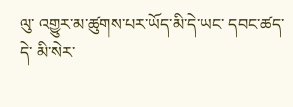ལུ་ འགྱུར་མ་ཚུགས་པར་ཡོད་མི་དེ་ཡང་ དབང་ཚད་དེ་ མི་སེར་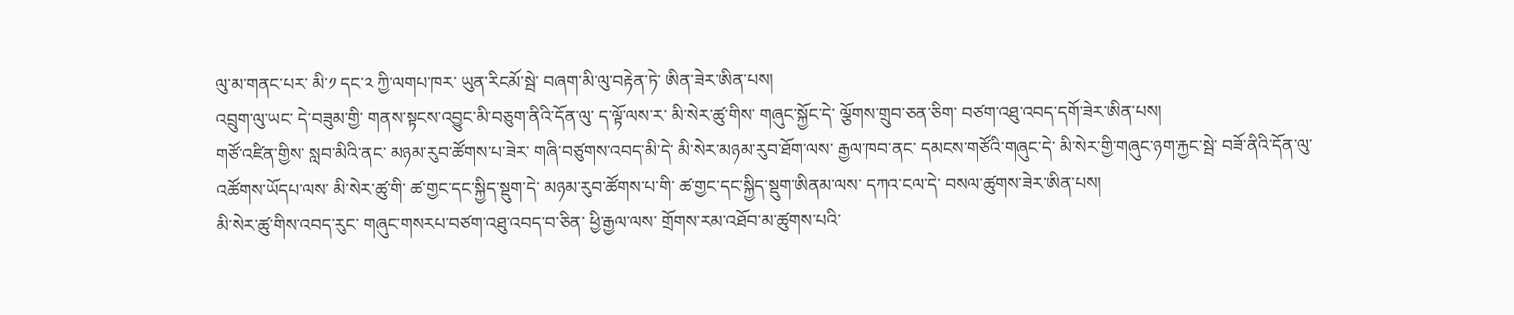ལུ་མ་གནང་པར་ མི་༡ དང་༢ ཀྱི་ལགཔ་ཁར་ ཡུན་རིངམོ་སྦེ་ བཞག་མི་ལུ་བརྟེན་ཏེ་ ཨིན་ཟེར་ཨིན་པས།
འབྲུག་ལུ་ཡང་ དེ་བཟུམ་གྱི་ གནས་སྟངས་འབྱུང་མི་བཅུག་ནིའི་དོན་ལུ་ ད་ལྟོ་ལས་ར་ མི་སེར་ཚུ་གིས་ གཞུང་སྐྱོང་དེ་ ལྕོགས་གྲུབ་ཅན་ཅིག་ བཙག་འཐུ་འབད་དགོ་ཟེར་ཨིན་པས།
གཙོ་འཛིན་གྱིས་ སླབ་མིའི་ནང་ མཉམ་རུབ་ཚོགས་པ་ཟེར་ གཞི་བཙུགས་འབད་མི་དེ་ མི་སེར་མཉམ་རུབ་ཐོག་ལས་ རྒྱལ་ཁབ་ནང་ དམངས་གཙོའི་གཞུང་དེ་ མི་སེར་གྱི་གཞུང་ཉག་རྐྱང་སྦེ་ བཟོ་ནིའི་དོན་ལུ་ འཚོགས་ཡོདཔ་ལས་ མི་སེར་ཚུ་གི་ ཚ་གྱང་དང་སྐྱིད་སྡུག་དེ་ མཉམ་རུབ་ཚོགས་པ་གི་ ཚ་གྱང་དང་སྐྱིད་སྡུག་ཨིནམ་ལས་ དཀའ་ངལ་དེ་ བསལ་ཚུགས་ཟེར་ཨིན་པས།
མི་སེར་ཚུ་གིས་འབད་རུང་ གཞུང་གསརཔ་བཙག་འཐུ་འབད་བ་ཅིན་ ཕྱི་རྒྱལ་ལས་ གྲོགས་རམ་འཐོབ་མ་ཚུགས་པའི་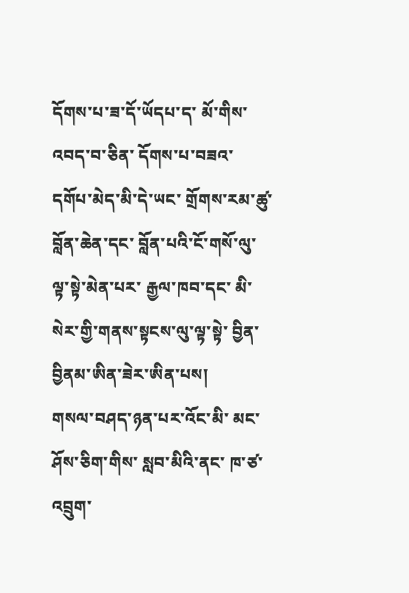དོགས་པ་ཟ་དོ་ཡོདཔ་ད་ མོ་གིས་འབད་བ་ཅིན་ དོགས་པ་བཟའ་དགོཔ་མེད་མི་དེ་ཡང་ གྲོགས་རམ་ཚུ་ བློན་ཆེན་དང་ བློན་པའི་ངོ་གསོ་ལུ་ལྟ་སྟེ་མེན་པར་ རྒྱལ་ཁབ་དང་ མི་སེར་གྱི་གནས་སྟངས་ལུ་ལྟ་སྟེ་ བྱིན་བྱིནམ་ཨིན་ཟེར་ཨིན་པས།
གསལ་བཤད་ཉན་པར་འོང་མི་ མང་ཤོས་ཅིག་གིས་ སླབ་མིའི་ནང་ ཁ་ཙ་ འབྲུག་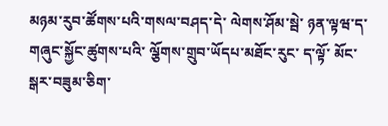མཉམ་རུབ་ཚོགས་པའི་གསལ་བཤད་དེ་ ལེགས་ཤོམ་སྦེ་ ཉན་ལྟཝ་ད་ གཞུང་སྐྱོང་ཚུགས་པའི་ ལྕོགས་གྲུབ་ཡོདཔ་མཐོང་རུང་ ད་ལྟོ་ མོང་སྒར་བཟུམ་ཅིག་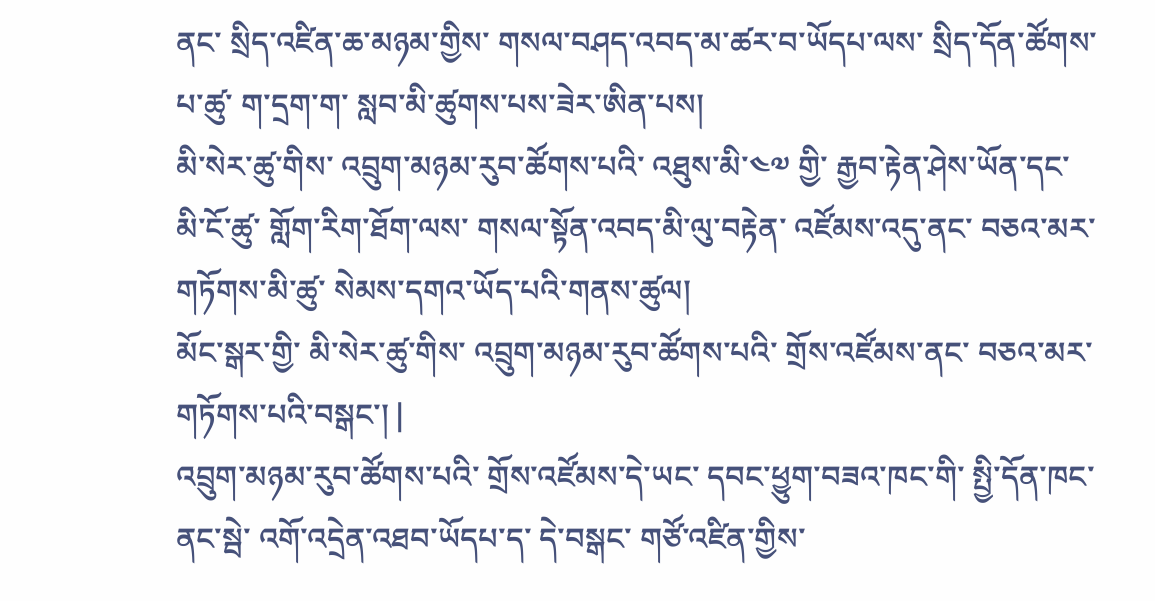ནང་ སྲིད་འཛིན་ཆ་མཉམ་གྱིས་ གསལ་བཤད་འབད་མ་ཚར་བ་ཡོདཔ་ལས་ སྲིད་དོན་ཚོགས་པ་ཚུ་ ག་དྲག་ག་ སླབ་མི་ཚུགས་པས་ཟེར་ཨིན་པས།
མི་སེར་ཚུ་གིས་ འབྲུག་མཉམ་རུབ་ཚོགས་པའི་ འཐུས་མི་༤༧ གྱི་ རྒྱབ་རྟེན་ཤེས་ཡོན་དང་ མི་ངོ་ཚུ་ གློག་རིག་ཐོག་ལས་ གསལ་སྟོན་འབད་མི་ལུ་བརྟེན་ འཛོམས་འདུ་ནང་ བཅའ་མར་གཏོགས་མི་ཚུ་ སེམས་དགའ་ཡོད་པའི་གནས་ཚུལ།
མོང་སྒར་གྱི་ མི་སེར་ཚུ་གིས་ འབྲུག་མཉམ་རུབ་ཚོགས་པའི་ གྲོས་འཛོམས་ནང་ བཅའ་མར་གཏོགས་པའི་བསྒང་། |
འབྲུག་མཉམ་རུབ་ཚོགས་པའི་ གྲོས་འཛོམས་དེ་ཡང་ དབང་ཕྱུག་བཟའ་ཁང་གི་ སྤྱི་དོན་ཁང་ནང་སྦེ་ འགོ་འདྲེན་འཐབ་ཡོདཔ་ད་ དེ་བསྒང་ གཙོ་འཛིན་གྱིས་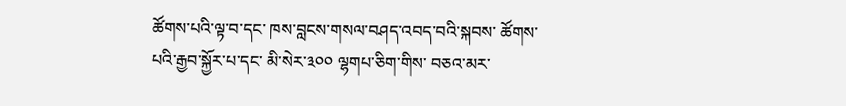ཚོགས་པའི་ལྟ་བ་དང་ ཁས་བླངས་གསལ་བཤད་འབད་བའི་སྐབས་ ཚོགས་པའི་རྒྱབ་སྐྱོར་པ་དང་ མི་སེར་༣༠༠ ལྷགཔ་ཅིག་གིས་ བཅའ་མར་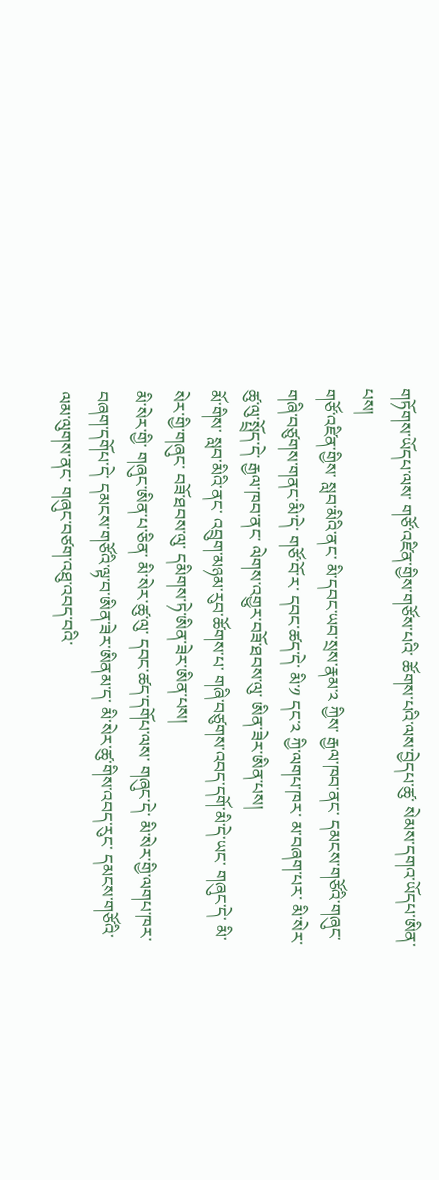གཏོགས་ཡོདཔ་ལས་ གཙོ་འཛིན་གྱིས་གཙོས་པའི་ ཚོགས་པའི་ལས་བྱེདཔ་ཚུ་ སེམས་དགའ་ཡོདཔ་ཨིན་པས།
གཙོ་འཛིན་གྱིས་ སླབ་མིའི་ནང་ མི་དབང་ཡབ་སྲས་རྣམ་༢ ཀྱིས་ རྒྱལ་ཁབ་ནང་ དམངས་གཙོའི་གཞུང་ གཞི་བཙུགས་གནང་མི་དེ་ གཙོ་བོ་ར་ དབང་ཚད་དེ་ མི་༡ དང་༢ ཀྱི་ལགཔ་ཁར་ མ་བཞག་པར་ མི་སེར་ཚུ་ལུ་སྤྲོད་དེ་ རྒྱལ་ཁབ་ནང་ ལེགས་འགྱུར་བཟོ་ཐབས་ལུ་ ཨིན་ཟེར་ཨིན་པས།
མོ་གིས་ སླབ་མིའི་ནང་ འབྲུག་མཉམ་རུབ་ཚོགས་པ་ གཞི་བཙུགས་འབད་དགོ་མི་དེ་ཡང་ གཞུང་དེ་ མི་སེར་གྱི་གཞུང་ བཟོ་ཐབས་ལུ་ དམིགས་ཏེ་ཨིན་ཟེར་ཨིན་པས།
མི་སེར་གྱི་ གཞུང་ཨིན་པ་ཅིན་ མི་སེར་ཚུ་ལུ་ དབང་ཚད་དགོཔ་ལས་ གཞུང་དེ་ མི་སེར་གྱི་ལགཔ་ཁར་བཞག་དགོཔ་དེ་ དམངས་གཙོའི་ལྟ་བ་ཨིན་ཟེར་ཨིནམ་ད་ མི་སེར་ཚུ་གིས་འབད་རུང་ དམངས་གཙོའི་ལམ་ལུགས་ནང་ གཞུང་བཙག་འཐུ་འབད་བའི་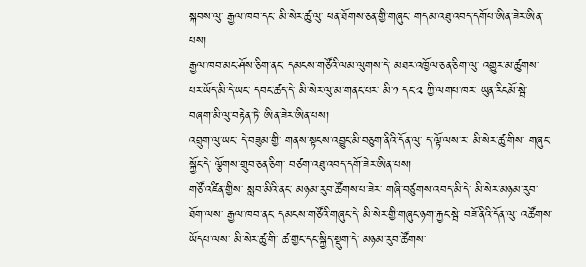སྐབས་ལུ་ རྒྱལ་ཁབ་དང་ མི་སེར་ཚུ་ལུ་ ཕན་ཐོགས་ཅན་གྱི་གཞུང་ གདམ་འཐུ་འབད་དགོཔ་ཨིན་ཟེར་ཨིན་པས།
རྒྱལ་ཁབ་མང་ཤོས་ཅིག་ནང་ དམངས་གཙོའི་ལམ་ལུགས་དེ་ མཐར་འཁྱོལ་ཅན་ཅིག་ལུ་ འགྱུར་མ་ཚུགས་པར་ཡོད་མི་དེ་ཡང་ དབང་ཚད་དེ་ མི་སེར་ལུ་མ་གནང་པར་ མི་༡ དང་༢ ཀྱི་ལགཔ་ཁར་ ཡུན་རིངམོ་སྦེ་ བཞག་མི་ལུ་བརྟེན་ཏེ་ ཨིན་ཟེར་ཨིན་པས།
འབྲུག་ལུ་ཡང་ དེ་བཟུམ་གྱི་ གནས་སྟངས་འབྱུང་མི་བཅུག་ནིའི་དོན་ལུ་ ད་ལྟོ་ལས་ར་ མི་སེར་ཚུ་གིས་ གཞུང་སྐྱོང་དེ་ ལྕོགས་གྲུབ་ཅན་ཅིག་ བཙག་འཐུ་འབད་དགོ་ཟེར་ཨིན་པས།
གཙོ་འཛིན་གྱིས་ སླབ་མིའི་ནང་ མཉམ་རུབ་ཚོགས་པ་ཟེར་ གཞི་བཙུགས་འབད་མི་དེ་ མི་སེར་མཉམ་རུབ་ཐོག་ལས་ རྒྱལ་ཁབ་ནང་ དམངས་གཙོའི་གཞུང་དེ་ མི་སེར་གྱི་གཞུང་ཉག་རྐྱང་སྦེ་ བཟོ་ནིའི་དོན་ལུ་ འཚོགས་ཡོདཔ་ལས་ མི་སེར་ཚུ་གི་ ཚ་གྱང་དང་སྐྱིད་སྡུག་དེ་ མཉམ་རུབ་ཚོགས་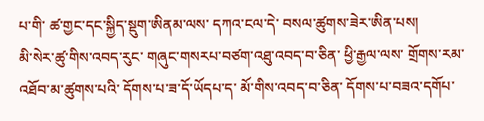པ་གི་ ཚ་གྱང་དང་སྐྱིད་སྡུག་ཨིནམ་ལས་ དཀའ་ངལ་དེ་ བསལ་ཚུགས་ཟེར་ཨིན་པས།
མི་སེར་ཚུ་གིས་འབད་རུང་ གཞུང་གསརཔ་བཙག་འཐུ་འབད་བ་ཅིན་ ཕྱི་རྒྱལ་ལས་ གྲོགས་རམ་འཐོབ་མ་ཚུགས་པའི་ དོགས་པ་ཟ་དོ་ཡོདཔ་ད་ མོ་གིས་འབད་བ་ཅིན་ དོགས་པ་བཟའ་དགོཔ་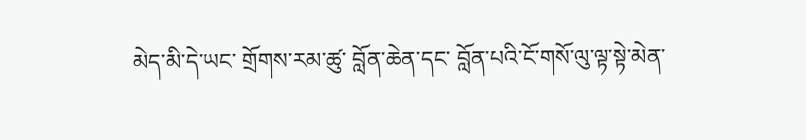མེད་མི་དེ་ཡང་ གྲོགས་རམ་ཚུ་ བློན་ཆེན་དང་ བློན་པའི་ངོ་གསོ་ལུ་ལྟ་སྟེ་མེན་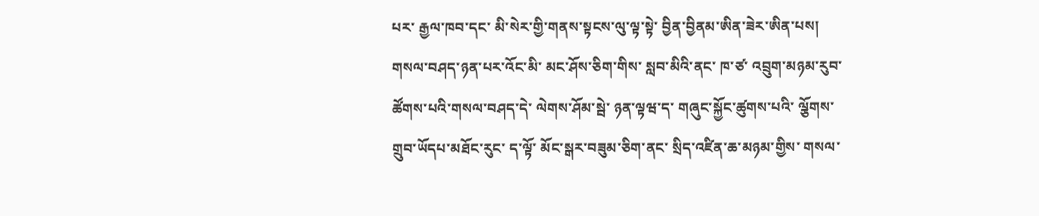པར་ རྒྱལ་ཁབ་དང་ མི་སེར་གྱི་གནས་སྟངས་ལུ་ལྟ་སྟེ་ བྱིན་བྱིནམ་ཨིན་ཟེར་ཨིན་པས།
གསལ་བཤད་ཉན་པར་འོང་མི་ མང་ཤོས་ཅིག་གིས་ སླབ་མིའི་ནང་ ཁ་ཙ་ འབྲུག་མཉམ་རུབ་ཚོགས་པའི་གསལ་བཤད་དེ་ ལེགས་ཤོམ་སྦེ་ ཉན་ལྟཝ་ད་ གཞུང་སྐྱོང་ཚུགས་པའི་ ལྕོགས་གྲུབ་ཡོདཔ་མཐོང་རུང་ ད་ལྟོ་ མོང་སྒར་བཟུམ་ཅིག་ནང་ སྲིད་འཛིན་ཆ་མཉམ་གྱིས་ གསལ་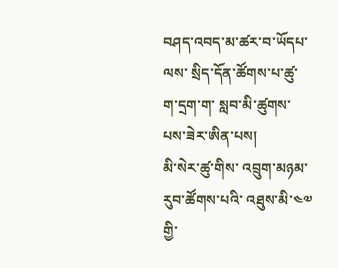བཤད་འབད་མ་ཚར་བ་ཡོདཔ་ལས་ སྲིད་དོན་ཚོགས་པ་ཚུ་ ག་དྲག་ག་ སླབ་མི་ཚུགས་པས་ཟེར་ཨིན་པས།
མི་སེར་ཚུ་གིས་ འབྲུག་མཉམ་རུབ་ཚོགས་པའི་ འཐུས་མི་༤༧ གྱི་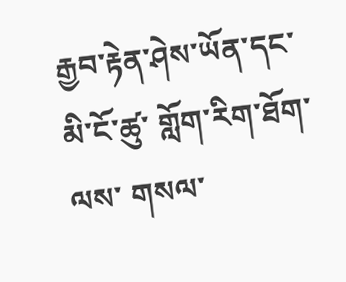རྒྱབ་རྟེན་ཤེས་ཡོན་དང་ མི་ངོ་ཚུ་ གློག་རིག་ཐོག་ལས་ གསལ་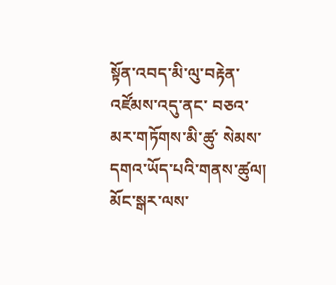སྟོན་འབད་མི་ལུ་བརྟེན་ འཛོམས་འདུ་ནང་ བཅའ་མར་གཏོགས་མི་ཚུ་ སེམས་དགའ་ཡོད་པའི་གནས་ཚུལ།
མོང་སྒར་ལས་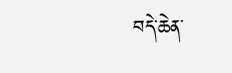བདེ་ཆེན་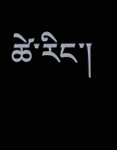ཚེ་རིང་།